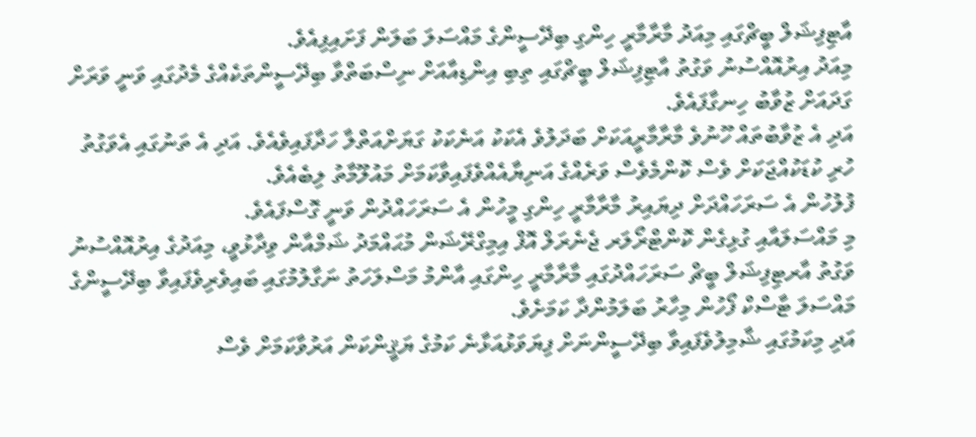އާޓިފިޝަލް ބީޗްގައި މިއަދު މާރާމާރީ ހިންގި ބިދޭސީންގެ މައްސަލަ ބަލަން ފަށައިފިއެވެ.
މިއަދު އިރުއޮއްސުނު ވަގުތު އާޓިފިޝަލް ބީޗްގައި ތިބި އިންޑިއާއަށް ނިސްބަތްވާ ބިދޭސީންތަކެއްގެ މެދުގައި ވަނީ ވަރަށް ގަދައަށް ޒުވާބު ހިނގާފައެވެ.
އަދި އެ ޒުވާބުތައް ހޫނުވެ މާރާމާރީއަކަށް ބަދަލުވެ އެކަކު އަނެކަކު ގަޔަށްއަތްލާ ހަދާފައިވެއެވެ. އަދި އެ ތަނުގައި އެވަގުތު ހުރި ކުޑަކުއްޖަކަށް ވެސް ކޮންމެވެސް ވަރެއްގެ އަނިޔާއެއްވެފައިވާކަމަށް މައުލޫމާތު ލިބެއެވެ.
ފުލުހުން އެ ސަރަހައްދަށް ދިޔައިރު މާރާމާރީ ހިންގި މީހުން އެ ސަރަހައްދުން ވަނީ ގޮސްފައެވެ.
މި މައްސަލައާއި ގުޅިގެން ކޮންޓްރޯލަރ ޖެނެރަލް އޮފް އިމިގްރޭޝަން މުޙައްމަދު ޝަމްއާން ވިދާޅުވީ، މިއަދުގެ އިރުއޮއްސުނު ވަގުތު އާރޓިފިޝަލް ބީޗް ސަރަހައްދުގައި މާރާމާރީ ހިންގައި އާންމު މަސްލަހަތު ނަގާލުމުގައި ބައިވެރިވެފައިވާ ބިދޭސީންގެ މައްސަލަ ޓާސްކް ފޯހުން މިހާރު ބަލަމުންދާ ކަމަށެވެ.
އަދި މިކަމުގައި ޝާމިލުވެފައިވާ ބިދޭސީންނަށް ފިޔަވަޅުއަޅާނެ ކަމުގެ ޔަޤީންކަން އަރުވާކަމަށް ވެސް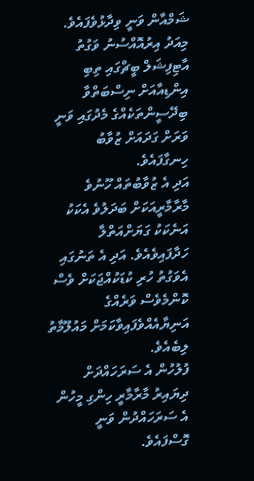ޝަމްއާން ވަނީ ވިދާޅުވެފައެވެ.
މިއަދު އިރުއޮއްސުނު ވަގުތު އާޓިފިޝަލް ބީޗްގައި ތިބި އިންޑިއާއަށް ނިސްބަތްވާ ބިދޭސީންތަކެއްގެ މެދުގައި ވަނީ ވަރަށް ގަދައަށް ޒުވާބު ހިނގާފައެވެ.
އަދި އެ ޒުވާބުތައް ހޫނުވެ މާރާމާރީއަކަށް ބަދަލުވެ އެކަކު އަނެކަކު ގަޔަށްއަތްލާ ހަދާފައިވެއެވެ. އަދި އެ ތަނުގައި އެވަގުތު ހުރި ކުޑަކުއްޖަކަށް ވެސް ކޮންމެވެސް ވަރެއްގެ އަނިޔާއެއްވެފައިވާކަމަށް މައުލޫމާތު ލިބެއެވެ.
ފުލުހުން އެ ސަރަހައްދަށް ދިޔައިރު މާރާމާރީ ހިންގި މީހުން އެ ސަރަހައްދުން ވަނީ ގޮސްފައެވެ.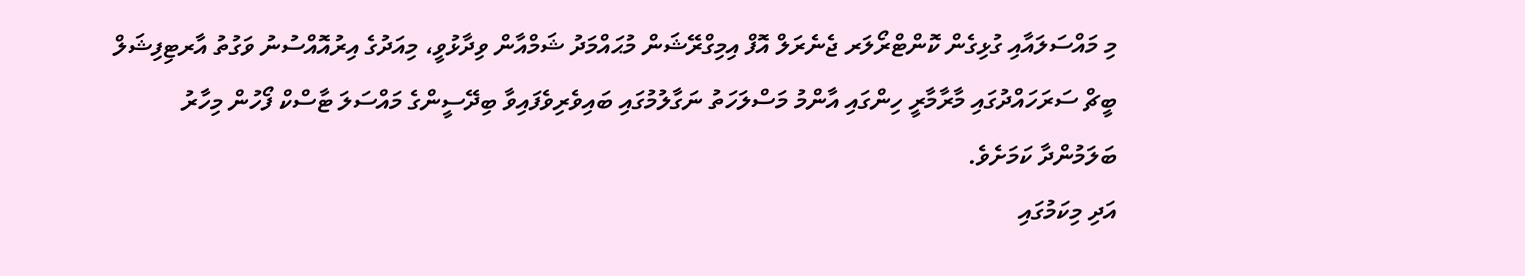މި މައްސަލައާއި ގުޅިގެން ކޮންޓްރޯލަރ ޖެނެރަލް އޮފް އިމިގްރޭޝަން މުޙައްމަދު ޝަމްއާން ވިދާޅުވީ، މިއަދުގެ އިރުއޮއްސުނު ވަގުތު އާރޓިފިޝަލް ބީޗް ސަރަހައްދުގައި މާރާމާރީ ހިންގައި އާންމު މަސްލަހަތު ނަގާލުމުގައި ބައިވެރިވެފައިވާ ބިދޭސީންގެ މައްސަލަ ޓާސްކް ފޯހުން މިހާރު ބަލަމުންދާ ކަމަށެވެ.
އަދި މިކަމުގައި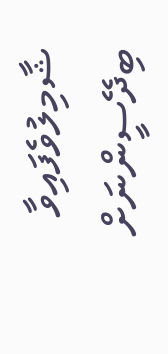ޝާމިލުވެފައިވާ ބިދޭސީންނަށް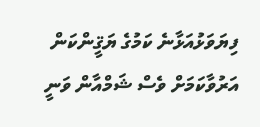ފިޔަވަޅުއަޅާނެ ކަމުގެ ޔަޤީންކަން އަރުވާކަމަށް ވެސް ޝަމްއާން ވަނީ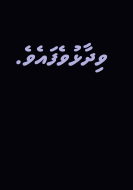ވިދާޅުވެފައެވެ.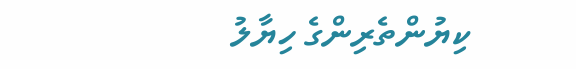ކިޔުންތެރިންގެ ހިޔާލު